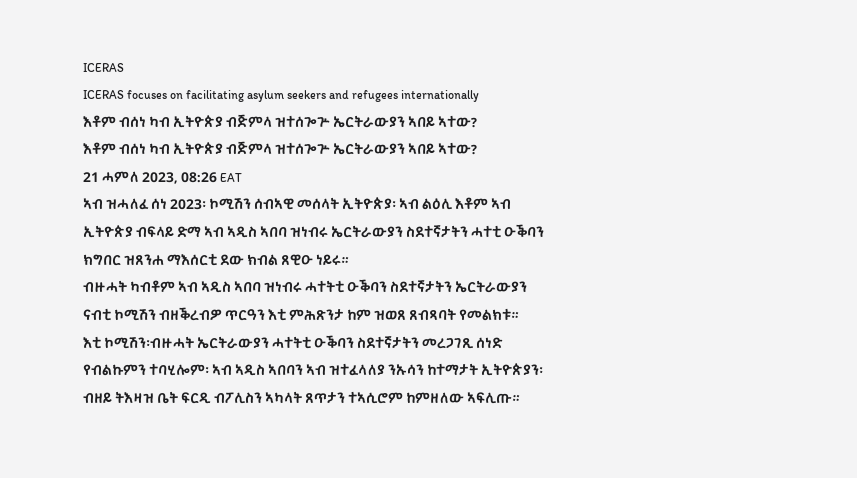ICERAS
ICERAS focuses on facilitating asylum seekers and refugees internationally
እቶም ብሰነ ካብ ኢትዮጵያ ብጅምላ ዝተሰጐጕ ኤርትራውያን ኣበይ ኣተው?
እቶም ብሰነ ካብ ኢትዮጵያ ብጅምላ ዝተሰጐጕ ኤርትራውያን ኣበይ ኣተው?
21 ሓምለ 2023, 08:26 EAT
ኣብ ዝሓለፈ ሰነ 2023፡ ኮሚሽን ሰብኣዊ መሰላት ኢትዮጵያ፡ ኣብ ልዕሊ እቶም ኣብ ኢትዮጵያ ብፍላይ ድማ ኣብ ኣዲስ ኣበባ ዝነብሩ ኤርትራውያን ስደተኛታትን ሓተቲ ዑቕባን ክግበር ዝጸንሐ ማእሰርቲ ደው ክብል ጸዊዑ ነይሩ።
ብዙሓት ካብቶም ኣብ ኣዲስ ኣበባ ዝነብሩ ሓተትቲ ዑቕባን ስደተኛታትን ኤርትራውያን ናብቲ ኮሚሽን ብዘቕረብዎ ጥርዓን እቲ ምሕጽንታ ከም ዝወጸ ጸብጻባት የመልክቱ።
እቲ ኮሚሽን፡ብዙሓት ኤርትራውያን ሓተትቲ ዑቕባን ስደተኛታትን መረጋገጺ ሰነድ የብልኩምን ተባሂሎም፡ ኣብ ኣዲስ ኣበባን ኣብ ዝተፈላለያ ንኡሳን ከተማታት ኢትዮጵያን፡ ብዘይ ትእዛዝ ቤት ፍርዲ ብፖሊስን ኣካላት ጸጥታን ተኣሲሮም ከምዘለው ኣፍሊጡ።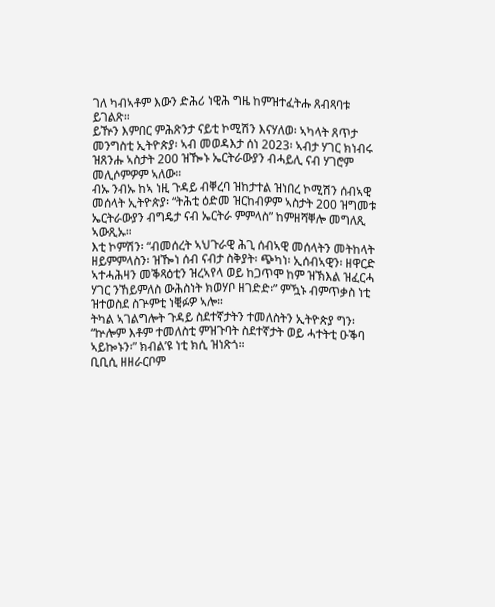ገለ ካብኣቶም እውን ድሕሪ ነዊሕ ግዜ ከምዝተፈትሑ ጸብጻባቱ ይገልጽ።
ይዅን እምበር ምሕጽንታ ናይቲ ኮሚሽን እናሃለወ፡ ኣካላት ጸጥታ መንግስቲ ኢትዮጵያ፡ ኣብ መወዳእታ ሰነ 2023፡ ኣብታ ሃገር ክነብሩ ዝጸንሑ ኣስታት 200 ዝዀኑ ኤርትራውያን ብሓይሊ ናብ ሃገሮም መሊሶምዎም ኣለው።
ብኡ ንብኡ ከኣ ነዚ ጉዳይ ብቐረባ ዝከታተል ዝነበረ ኮሚሽን ሰብኣዊ መሰላት ኢትዮጵያ፡ “ትሕቲ ዕድመ ዝርከብዎም ኣስታት 200 ዝግመቱ ኤርትራውያን ብግዴታ ናብ ኤርትራ ምምላስ” ከምዘሻቐሎ መግለጺ ኣውጺኡ።
እቲ ኮምሽን፡ “ብመሰረት ኣህጉራዊ ሕጊ ሰብኣዊ መሰላትን መትከላት ዘይምምላስን፡ ዝዀነ ሰብ ናብታ ስቅያት፡ ጭካነ፡ ኢሰብኣዊን፡ ዘዋርድ ኣተሓሕዛን መቕጻዕቲን ዝረኣየላ ወይ ከጋጥሞ ከም ዝኽእል ዝፈርሓ ሃገር ንኸይምለስ ውሕስነት ክወሃቦ ዘገድድ፡” ምዃኑ ብምጥቃስ ነቲ ዝተወስደ ስጕምቲ ነቒፉዎ ኣሎ።
ትካል ኣገልግሎት ጉዳይ ስደተኛታትን ተመለስትን ኢትዮጵያ ግን፡ “ኵሎም እቶም ተመለስቲ ምዝጉባት ስደተኛታት ወይ ሓተትቲ ዑቕባ ኣይኰኑን፡” ክብል’ዩ ነቲ ክሲ ዝነጽጎ።
ቢቢሲ ዘዘራርቦም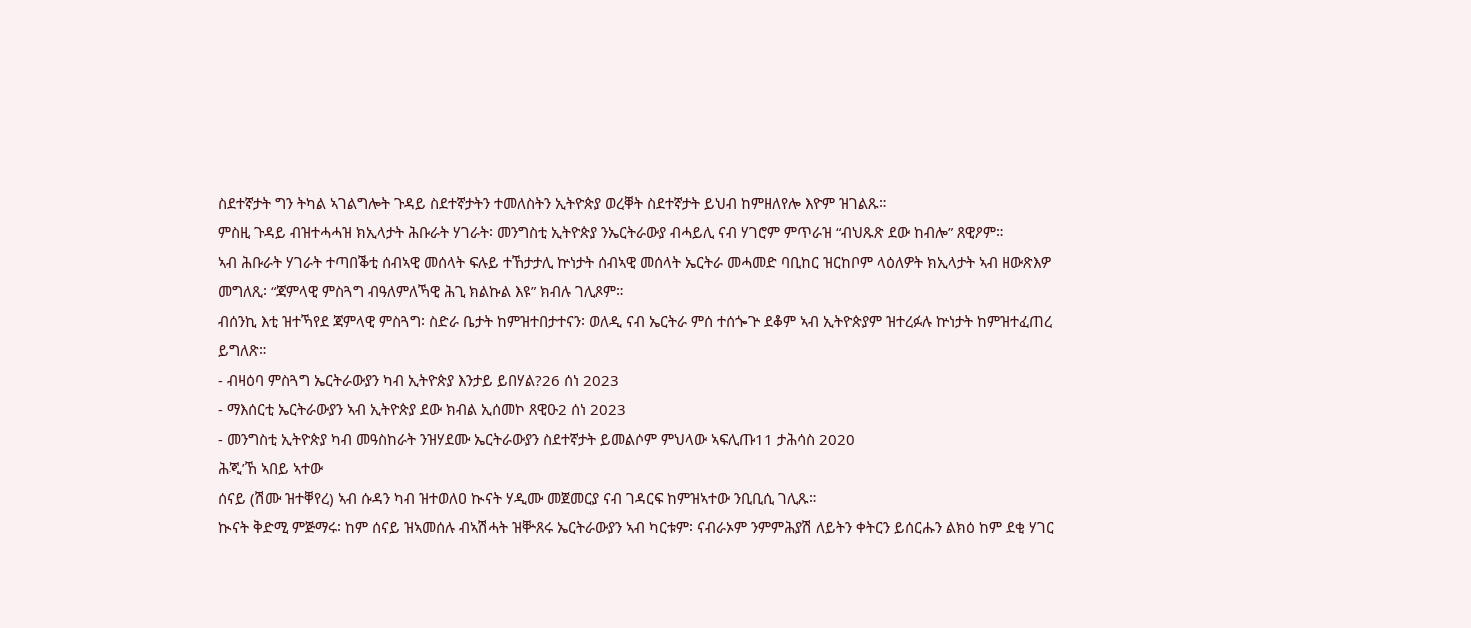ስደተኛታት ግን ትካል ኣገልግሎት ጉዳይ ስደተኛታትን ተመለስትን ኢትዮጵያ ወረቐት ስደተኛታት ይህብ ከምዘለየሎ እዮም ዝገልጹ።
ምስዚ ጉዳይ ብዝተሓሓዝ ክኢላታት ሕቡራት ሃገራት፡ መንግስቲ ኢትዮጵያ ንኤርትራውያ ብሓይሊ ናብ ሃገሮም ምጥራዝ “ብህጹጽ ደው ከብሎ” ጸዊዖም።
ኣብ ሕቡራት ሃገራት ተጣበቕቲ ሰብኣዊ መሰላት ፍሉይ ተኸታታሊ ኵነታት ሰብኣዊ መሰላት ኤርትራ መሓመድ ባቢከር ዝርከቦም ላዕለዎት ክኢላታት ኣብ ዘውጽእዎ መግለጺ፡ “ጃምላዊ ምስጓግ ብዓለምለኻዊ ሕጊ ክልኩል እዩ” ክብሉ ገሊጾም።
ብሰንኪ እቲ ዝተኻየደ ጃምላዊ ምስጓግ፡ ስድራ ቤታት ከምዝተበታተናን፡ ወለዲ ናብ ኤርትራ ምሰ ተሰጐጕ ደቆም ኣብ ኢትዮጵያም ዝተረፉሉ ኵነታት ከምዝተፈጠረ ይግለጽ።
- ብዛዕባ ምስጓግ ኤርትራውያን ካብ ኢትዮጵያ እንታይ ይበሃል?26 ሰነ 2023
- ማእሰርቲ ኤርትራውያን ኣብ ኢትዮጵያ ደው ክብል ኢሰመኮ ጸዊዑ2 ሰነ 2023
- መንግስቲ ኢትዮጵያ ካብ መዓስከራት ንዝሃደሙ ኤርትራውያን ስደተኛታት ይመልሶም ምህላው ኣፍሊጡ11 ታሕሳስ 2020
ሕጂ’ኸ ኣበይ ኣተው
ሰናይ (ሽሙ ዝተቐየረ) ኣብ ሱዳን ካብ ዝተወለዐ ኲናት ሃዲሙ መጀመርያ ናብ ገዳርፍ ከምዝኣተው ንቢቢሲ ገሊጹ።
ኲናት ቅድሚ ምጅማሩ፡ ከም ሰናይ ዝኣመሰሉ ብኣሽሓት ዝቝጸሩ ኤርትራውያን ኣብ ካርቱም፡ ናብራኦም ንምምሕያሽ ለይትን ቀትርን ይሰርሑን ልክዕ ከም ደቂ ሃገር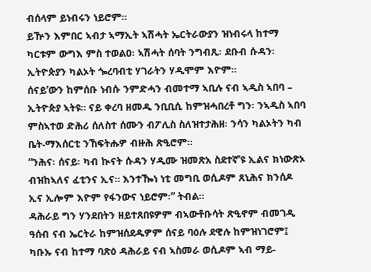ብሰላም ይነብሩን ነይሮም።
ይዅን እምበር ኣብታ ኣማኢት ኣሽሓት ኤርትራውያን ዝነብሩላ ከተማ ካርቱም ውግእ ምስ ተወልዐ፡ ኣሽሓት ሰባት ንግብጺ፡ ደቡብ ሱዳን፡ ኢትዮጵያን ካልኦት ጐረባብቲ ሃገራትን ሃዲሞም እዮም።
ሰናይ’ውን ከምሰቡ ነብሱ ንምድሓን ብመተማ ኣቢሉ ናብ ኣዲስ ኣበባ – ኢትዮጵያ ኣትዩ። ናይ ቀረባ ዘመዱ ንቢቢሲ ከምዝሓበረቶ ግን፡ ንኣዲስ ኣበባ ምስኣተወ ድሕሪ ሰለስተ ሰሙን ብፖሊስ ስለዝተታሕዘ፡ ንሳን ካልኦትን ካብ ቤት-ማእሰርቲ ንኸፍትሑዎ ብዙሕ ጽዒሮም።
“ንሕና፡ ሰናይ፡ ካብ ኲናት ሱዳን ሃዲሙ ዝመጽአ ስደተኛ’ዩ ኢልና ክነውጽኦ ብዝከኣለና ፈቲንና ኢና። እንተዀነ ነቲ መግቢ ወሲዶም ጸኒሕና ክንሰዶ ኢና ኢሎም እዮም የፋንውና ነይሮም፡” ትብል።
ዳሕራይ ግን ሃንደበትን ዘይተጸበዩዎም ብኣውቶቡሳት ጽዒኖም ብመገዲ ዓሰብ ናብ ኤርትራ ከምዝሰደዱዎም ሰናይ ባዕሉ ደዊሉ ከምዝነገሮም፤ ካቡኡ ናብ ከተማ ባጽዕ ዳሕራይ ናብ ኣስመራ ወሲዶም ኣብ ማይ-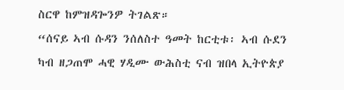ስርዋ ከምዝዳጐንዎ ትገልጽ።
“ሰናይ ኣብ ሱዳን ንሰለስተ ዓመት ከርቲቱ፡ ኣብ ሱደን ካብ ዘጋጠሞ ሓዊ ሃዲሙ ውሕስቲ ናብ ዝበላ ኢትዮጵያ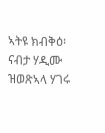ኣትዩ ክብቅዕ፡ ናብታ ሃዲሙ ዝወጽኣላ ሃገሩ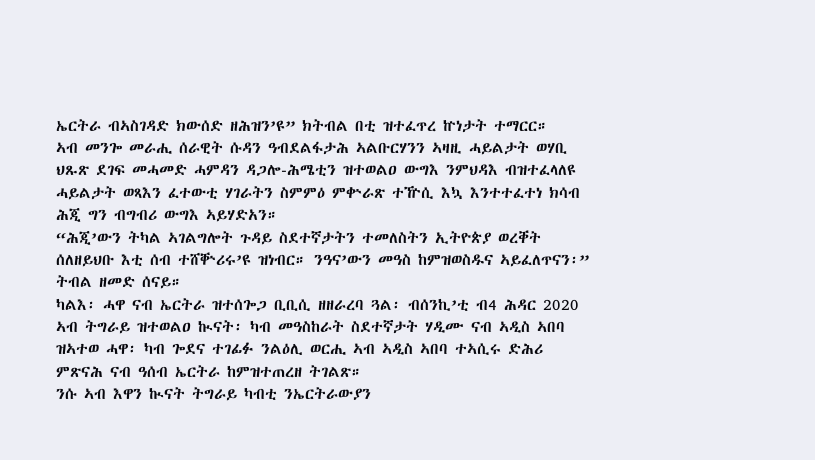ኤርትራ ብኣስገዳድ ክውሰድ ዘሕዝን’ዩ” ክትብል በቲ ዝተፈጥረ ኵነታት ተማርር።
ኣብ መንጐ መራሒ ሰራዊት ሱዳን ዓብደልፋታሕ ኣልቡርሃንን ኣዛዚ ሓይልታት ወሃቢ ህጹጽ ደገፍ መሓመድ ሓምዳን ዳጋሎ-ሕሜቲን ዝተወልዐ ውግእ ንምህዳእ ብዝተፈላለዩ ሓይልታት ወጻእን ፈተውቲ ሃገራትን ስምምዕ ምቍራጽ ተዅሲ እኳ እንተተፈተነ ክሳብ ሕጂ ግን ብግብሪ ውግእ ኣይሃድአን።
“ሕጂ’ውን ትካል ኣገልግሎት ጉዳይ ስደተኛታትን ተመለስትን ኢትዮጵያ ወረቐት ሰለዘይህቡ እቲ ሰብ ተሸቝሪሩ’ዩ ዝነብር። ንዓና’ውን መዓስ ከምዝወስዱና ኣይፈለጥናን፡” ትብል ዘመድ ሰናይ።
ካልእ፡ ሓዋ ናብ ኤርትራ ዝተሰጐጋ ቢቢሲ ዘዘራረባ ጓል፡ ብሰንኪ’ቲ ብ4 ሕዳር 2020 ኣብ ትግራይ ዝተወልዐ ኲናት፡ ካብ መዓስከራት ስደተኛታት ሃዲሙ ናብ ኣዲስ ኣበባ ዝኣተወ ሓዋ፡ ካብ ጐደና ተገፊፉ ንልዕሊ ወርሒ ኣብ ኣዲስ ኣበባ ተኣሲሩ ድሕሪ ምጽናሕ ናብ ዓሰብ ኤርትራ ከምዝተጠረዘ ትገልጽ።
ንሱ ኣብ እዋን ኲናት ትግራይ ካብቲ ንኤርትራውያን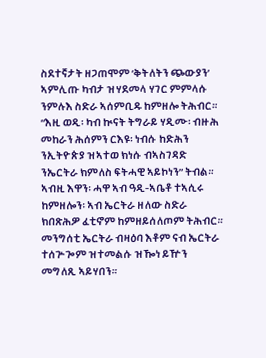ስደተኛታት ዘጋጠሞም ‘ቅትለትን ጭውያን’ ኣምሊጡ ካብታ ዝሃደመላ ሃገር ምምላሱ ንምሉእ ስድራ ኣሰምቢዱ ከምዘሎ ትሕብር።
“እዚ ወዲ፡ ካብ ኲናት ትግራይ ሃዲሙ፡ ብዙሕ መከራን ሕሰምን ርእዩ፡ ነብሱ ከድሕን ንኢትዮጵያ ዝኣተወ ክነሱ ብኣስገዳድ ንኤርትራ ክምለስ ፍትሓዊ ኣይኮነን” ትብል።
ኣብዚ እዋን፡ ሓዋ ኣብ ዓዲ-ኣቤቶ ተኣሲሩ ከምዘሎን፡ ኣብ ኤርትራ ዘለው ስድራ ክበጽሕዎ ፈቲኖም ከምዘይሰለጦም ትሕብር።
መንግሰቲ ኤርትራ ብዛዕባ እቶም ናብ ኤርትራ ተሰጕጐም ዝተመልሱ ዝዀነ ይዅን መግለጺ ኣይሃበን።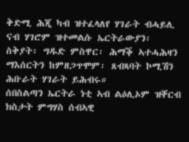ቅድሚ ሕጂ ካብ ዝተፈላለየ ሃገራት ብሓይሊ ናብ ሃገሮም ዝተመልሱ ኤርትራውያን፡ ስቅያት፡ ግዱድ ምስዋር፡ ሕማቕ ኣተሓሕዛን ማእሰርትን ከምዘጋጥሞም፡ ጸብጻባት ኮሚሽን ሕቡራት ሃገራት ይሕብሩ።
ሰበስልጣን ኤርትራ ነቲ ኣብ ልዕሊኦም ዝቐርብ ክስታት ምግሃስ ሰብኣዊ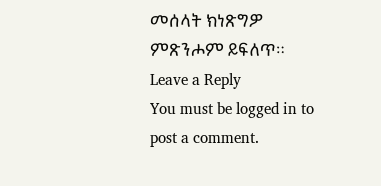መሰላት ክነጽግዎ ምጽንሖም ይፍለጥ።
Leave a Reply
You must be logged in to post a comment.